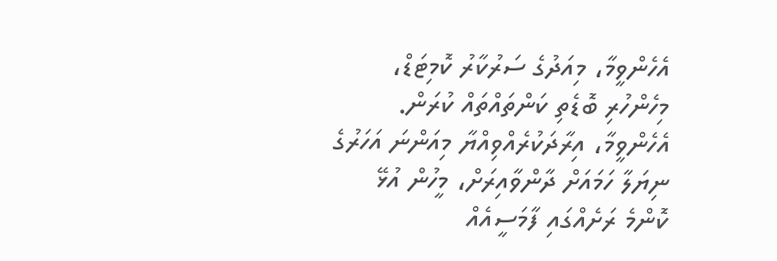އެހެންވީމާ، މިއަދުގެ ސަރުކާރު ކޮމިޓަޑް، މިހެންހުރި ބޮޑެތި ކަންތައްތައް ކުރަން. އެހެންވީމާ، އިރާދަކުރެއްވިއްޔާ މިއަންނަ އަހަރުގެ ނިޔަލާ ހަމައަށް ދާންވާއިރަށް، މީހުން އުޅޭ ކޮންމެ ރަށެއްގައި ފާމަސީއެއް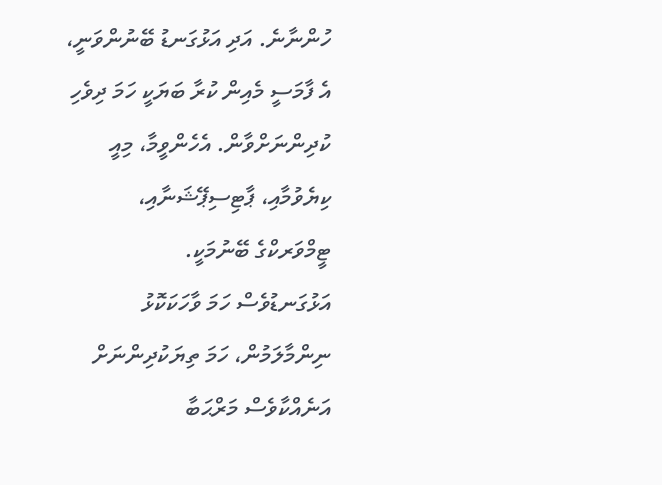ހުންނާނެ. އަދި އަޅުގަނޑު ބޭނުންވަނީ، އެ ފާމަސީ މެއިން ކުރާ ބަޔަކީ ހަމަ ދިވެހި ކުދިންނަށްވާން. އެހެންވީމާ، މިއީ ކިޔެވުމާއި، ޕާޓިސިޕޭޝަނާއި، ޓީމްވަރކްގެ ބޭނުމަކީ.
އަޅުގަނޑުވެސް ހަމަ ވާހަކަކޮޅު ނިންމާލަމުން، ހަމަ ތިޔަކުދިންނަށް އަނެއްކާވެސް މަރްޙަބާ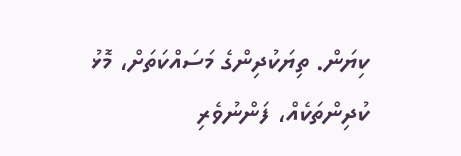ކިޔަން. ތިޔަކުދިންގެ މަސައްކަތަށް، މޮޅު ކުދިންތަކެއް، ފަންނުވެރި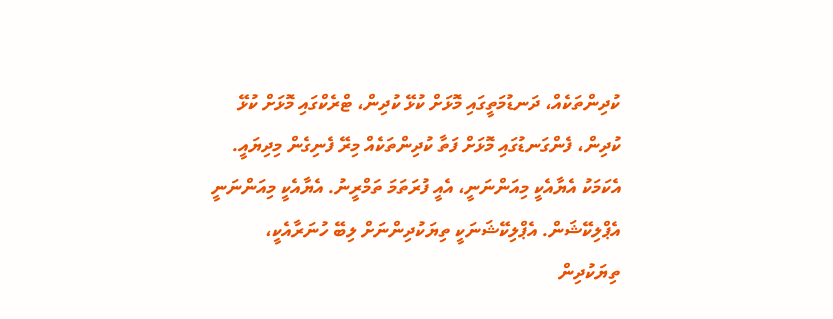ކުދިންތަކެއް، ދަނޑުމަތީގައި މޮޅަށް ކުޅޭ ކުދިން، ޓްރެކްގައި މޮޅަށް ކުޅޭ ކުދިން، ފެންގަނޑުގައި މޮޅަށް ފަތާ ކުދިންތަކެއް މިރޭ ފެނިގެން މިދިޔައީ. އެކަމަކު އެޔާއެކީ މިއަންނަނީ، އެއީ ފުރަތަމަ ތަމްރީނު. އެޔާއެކީ މިއަންނަނީ އެޕްލިކޭޝަން. އެޕްލިކޭޝަނަކީ ތިޔަކުދިންނަށް ލިބޭ ހުނަރާއެކީ، ތިޔަކުދިން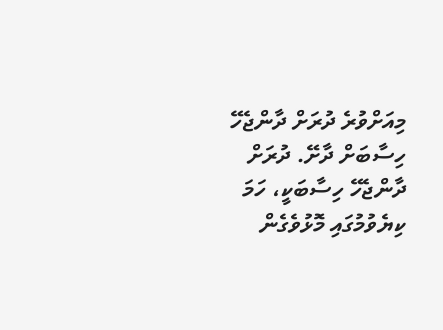މިއަށްވުރެ ދުރަށް ދާންޖެހޭ ހިސާބަށް ދާށޭ. ދުރަށް ދާންޖެހޭ ހިސާބަކީ، ހަމަ ކިޔެވުމުގައި މޮޅުވެގެން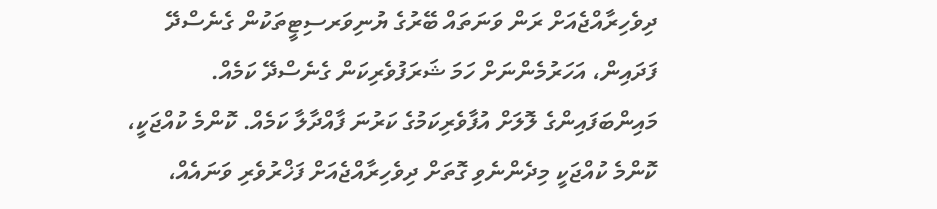ދިވެހިރާއްޖެއަށް ރަން ވަނަތައް ބޭރުގެ ޔުނިވަރސިޓީތަކުން ގެނެސްދޭ ފަދައިން، އަހަރުމެންނަށް ހަމަ ޝަރަފުވެރިކަން ގެނެސްދޭ ކަމެއް. މައިންބަފައިންގެ ލޮލަށް އުފާވެރިކަމުގެ ކަރުނަ ފާއްދާލާ ކަމެއް. ކޮންމެ ކުއްޖަކީ، ކޮންމެ ކުއްޖަކީ މިދެންނެވި ގޮތަށް ދިވެހިރާއްޖެއަށް ފަޚްރުވެރި ވަނައެއް،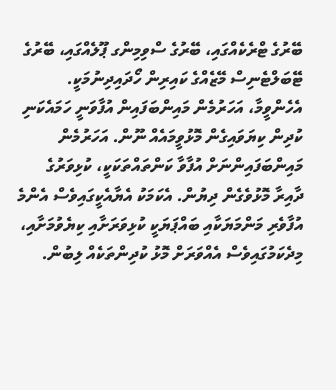ބޭރުގެ ޓްރެކެއްގައި، ބޭރުގެ ސްވިމިންގ ޕޫލެއްގައި، ބޭރުގެ ޓޭބަލްޓެނިސް މޭޒެއްގެ ކައިރިން ހޯދައިދިނުމަކީ. އެހެންވީމާ، އަހަރުމެން މައިންބަފައިން އުފާވަނީ ހަމައެކަނި ކުދިން ކިޔަވައިގެން މޮޅުވީމައެއް ނޫން. އަހަރުމެން މައިންބަފައިންނަށް އުފާވާ ކަންތައްތަކަކީ، ކުޅިވަރުގެ ދާއިރާ މޮޅުވެގެން ދިޔުން. އެކަމަކު އެޔާއެކީގައިވެސް އެންމެ އުފާވެރި މަންމަޔަކާއި ބައްޕަޔަކީ ކުޅިވަރަށާއި ކިޔެވުމަށާއި، މިދެކަމުގައިވެސް އެއްވަރަށް މޮޅު ކުދިންތަކެއް ލިބުން.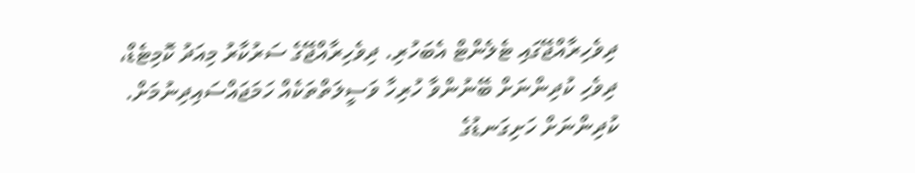ދިވެހިރާއްޖޭގައި ޓެލެންޓް އެބަހުރި. ދިވެހިރާއްޖޭގެ ސަރުކާރު މިއަދު ކޮމިޓެޑް، ދިވެހި ކުދިންނަށް ބޭނުންވާ ހުރިހާ ވަސީލަތްތަކެއް ހަމަޖައްސައިދިނުމަށް. ކުދިންނަށް ހަށިގަނޑުގެ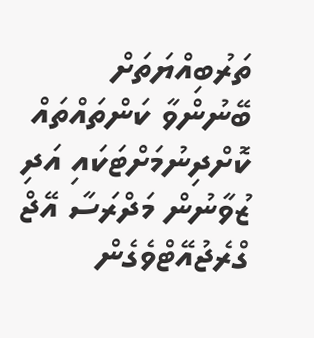ތަރުބިއްޔަތަށް ބޭނުންވާ ކަންތައްތައް ކޮށްދިނުމަށްޓަކައި އަދި ޒުވާނުން މަދްރަސާ އޭޖް ގްރެޖުއޭޓްވެގެން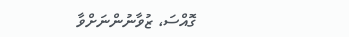ގޮއްސަ، ޒުވާނުންނަށްވާ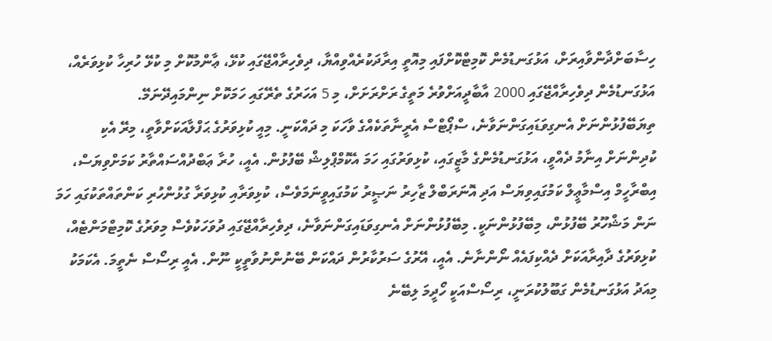ހިސާބަށްދާންވާއިރަށް، އަޅުގަނޑުމެން ކޮމިޓްކޮށްފައި މިއޮތީ އިރާދަކުރެއްވިއްޔާ، ދިވެހިރާއްޖޭގައި ކުޅޭ، ޢާންމުކޮށް މި ކުޅޭ ހުރިހާ ކުޅިވަރެއް، އަޅުގަނޑުމެން ދިވެހިރާއްޖޭގައި 2000 އާބާދީއަށްވުރެ މަތީގެ ރަށްރަށަށް، މި 5 އަހަރުގެ ތެރޭގައި ހަމަކޮށް ނިންމައިދޭނަމޭ.
ތިޔަބޭފުޅުންނަށް އެނގިވަޑައިގަންނަވާނެ، ސްޕޯޓްސް އެރީނާތަކެއްގެ ވާހަކަ މި ދައްކަނީ. މިއީ ކުޅިވަރުގެ ޙަފްލާއަކަށްވާތީ، މިރޭ އެކި ކުދިންނަށް އިނާމު ދެއްވީ، އަޅުގަނޑުމެންގެ މާޒީގައި، ކުޅިވަރުގައި ހަމަ އެކޮމްޕްލިޝް ބޭފުޅުން. އެއީ، ހުރާ ޢަބްދުއްސައްތާރު ކަމަށްވިޔަސް، އިބްރާހީމް އިސްމާޢީލް ކަމުގައިވިޔަސް އަދި އޮނަރަބްލް ޒާހިރު ނަޞީރު ކަމުގައިވީނަމަވެސް، ކުޅިވަރާއި ކުޅިވަރާ ގުޅުންހުރި ކަންތައްތަކުގައި ހަމަ ނަން މަޝްހޫރު ބޭފުޅުން، މިބޭފުޅުންނަކީ. މިބޭފުޅުންނަށް އެނގިވަޑައިގަންނަވާނެ، ދިވެހިރާއްޖޭގައި ދުވަހަކުވެސް މިވަރުގެ ކޮމިޓްމަންޓެއް، ކުޅިވަރުގެ ދާއިރާއަކަށް ދެއްކިފައެއް ނޯންނާނެ. އެއީ، އޭރުގެ ސަރުކާރުން ދައްކަން ބޭނުންނުވާތީކީ ނޫން. އެއީ ރިސޯސް ނެތީމަ. އެކަމަކު މިއަދު އަޅުގަނޑުމެން ގަބޫލުކުރަނީ، ރިސޯސްއަކީ ހޯދީމަ ލިބޭނެ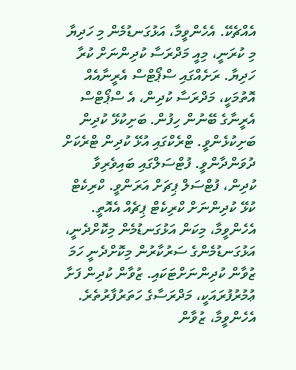އެއްޗެކޭ. އެހެންވީމާ، އަޅުގަނޑުމެން މި ހަދިޔާ މި ކުރަނީ، މިއީ މަދްރަސާ ކުދިންނަށް ކުރާ ހަދިޔާ. ރަށެއްގައި ސްޕޯޓްސް އެރީނާއެއް އޮތުމަކީ، މަދްރަސާ ކުދިން، އެ ސްޕޯޓްސް އެރީނާގެ ބޭނުން ހިފުން. ބަށިކުޅޭ ކުދިން ބަށިކުޅެންވީ. ޓްރެކްގައި އުޅޭ ކުދިން ޓްރެކަށް ދުވަންދާންވީ. ފުޓްސަލްގައި ބައިވެރިވާ ކުދިން، ފުޓްސަލް ޕިޗަށް އަރަންވީ. ކްރިކެޓް ކުޅޭ ކުދިންނަށް ކްރިކެޓް ޕިޗެއް އެއޮތީ. އެހެންވީމާ، މިކަން އަޅުގަނޑުމެން މިކޮށްދެނީ، އަޅުގަނޑުމެންގެ ސަރުކާރުން މިކޮށްދެނީ ހަމަ ޒުވާން ކުދިންނަށްޓަކައި. ޒުވާން ކުދިން ފަށާ ޢުމުރުފުރައަކީ، މަދްރަސާގެ ހަތަރުފާރުތެރެ. އެހެންވީމާ، ޒުވާން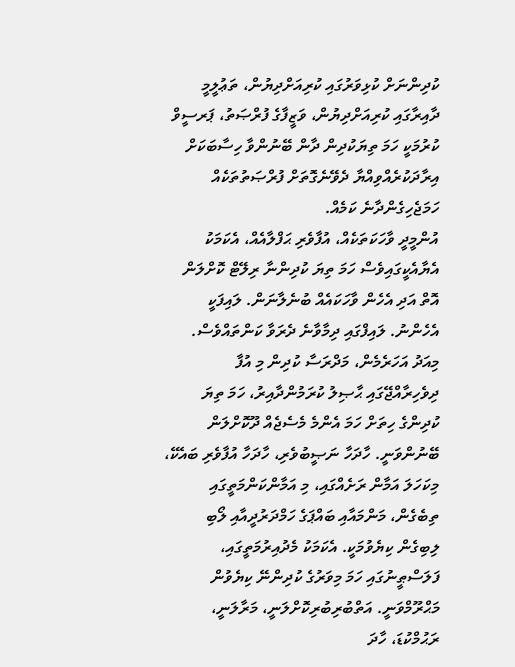ކުދިންނަށް ކުޅިވަރުގައި ކުރިއަށްދިޔުން، ތަޢުލީމީ ދާއިރާގައި ކުރިއަށްދިޔުން، ވަޒީފާގެ ފުރްޞަތު، ޕަރސީވް ކުރުމަކީ ހަމަ ތިޔަކުދިން ދާން ބޭނުންވާ ހިސާބަކަށް އިރާދަކުރެއްވިއްޔާ ދެވޭނެގޮތަށް ފުރްޞަތުތަކެއް ހަމަޖެހިގެންދާނެ ކަމެއް.
އުންމީދީ ވާހަކަތަކެއް، އުފާވެރި ޙަފްލާއެއް، އެކަމަކު އެޔާއެކީގައިވެސް ހަމަ ތިޔަ ކުދިންނާ ރިލޭޓް ކޮށްލަން އޮތް އަދި އެހެން ވާހަކައެއް ބުނެލާނަން. ލައިފަކީ
އެހެންނު. ލައިފްގައި ދިމާވާނެ ދެރަވާ ކަންތައްވެސް. މިއަދު އަހަރެމެން، މަދްރަސާ ކުދިން މި އުފާ ދިވެހިރާއްޖޭގައި ޙާޞިލު ކުރަމުންދާއިރު، ހަމަ ތިޔަ ކުދިންގެ ހިތަށް ހަމަ އެންމެ މެސެޖެއް ދޫކޮށްލަން ބޭނުންވަނީ. ހާދަހާ ނަޞީބުވެރި، ހާދަހާ އުފާވެރި ބައެކޭ، މިކަހަލަ އަމާން ރަށެއްގައި، މި އަމާންކަންމަތީގައި ތިބެގެން، މަންމައާއި ބައްޕަގެ ހަމްދަރުދީއާއި ލޯބި ލިބިގެން ކިޔެވުމަކީ. އެކަމަކު މެދުއިރުމަތީގައި، ފަލަސްޠީނުގައި ހަމަ މިވަރުގެ ކުދިންނޭ ކިޔެވުން މަޙްރޫމްވަނީ. އަތްބުރިބުރިކޮށްލަނީ، މަރާލަނީ، ރަޙުމްކުޑަ، ހާދަ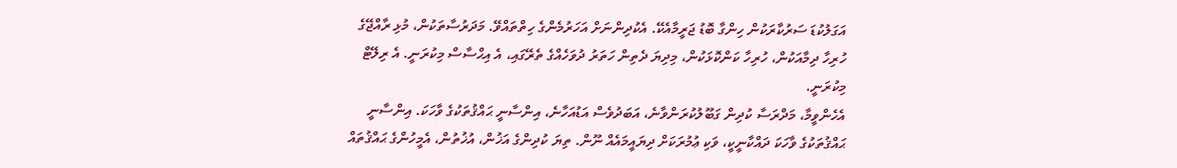އަގަލުކުޑަ ސަރުކާރަކުން ހިންގާ ބޮޑު ޖަރީމާއެކޭ. އެކުދިންނަށް އަހަރުމެންގެ ހިތްތައްވޭ. މަދަރުސާތަކުން، މުޅި ރާއްޖޭގެ ހުރިހާ ދިމާއަކުން، ހުރިހާ ކަންކޮޅަކުން، މިދިޔަ ދެތިން ހަތަރު ދުވަހެއްގެ ތެރޭގައި، އެ އިޙްސާސް މިކުރަނީ. އެ ރިލޭޓް މިކުރަނީ.
އެހެންވީމާ، މަދްރަސާ ކުދިން ގަބޫލުކުރަންވާނެ، އަބަދުވެސް އަޑުއަހާނެ، އިންސާނީ ޙައްޤުތަކުގެ ވާހަކަ. އިންސާނީ ޙައްޤުތަކުގެ ވާހަކަ ދައްކާނީކީ، ވަކި ޢުމުރަކަށް ދިޔައީމައެއް ނޫން. ތިޔަ ކުދިންގެ އަޚުން، އުޚުތުން، އެމީހުންގެ ޙައްޤުތައް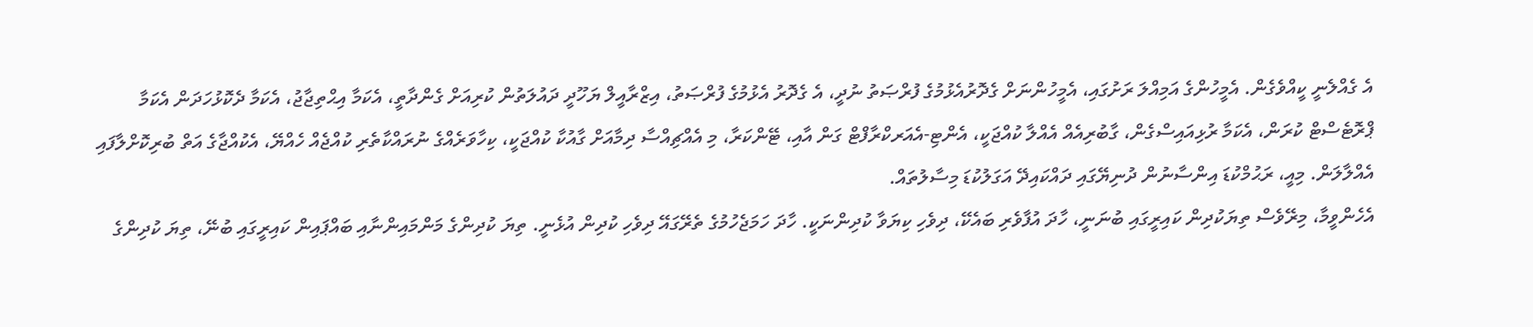އެ ގެއްލެނީ ކީއްވެގެން. އެމީހުންގެ އަމިއްލަ ރަށުގައި، އެމީހުންނަށް ގެދޮރުއެޅުމުގެ ފުރްޞަތު ނުދީ، އެ ގެދޮރު އެޅުމުގެ ފުރްޞަތު، އިޒްރާއީލް ޔަހޫދީ ދައުލަތުން ކުރިއަށް ގެންދާތީ، އެކަމާ އިޙްތިޖާޖު، އެކަމާ ދެކޮޅުހަދަން އެކަމާ ޕްރޮޓެސްޓް ކުރަން، އެކަމާ ރުޅިއައިސްގެން، ގާބުރިއެއް އެއްލާ ކުއްޖަކީ، އެންޓި-އެއަރކްރާފްޓް ގަން އާއި، ޓޭންކަރާ، މި އެއްޗިއްސާ ދިމާއަށް ގާއުކާ ކުއްޖަކީ، ކިހާވަރެއްގެ ނުރައްކާތެރި ކުއްޖެއް ހެއްޔޭ، އެކުއްޖާގެ އަތް ބުރިކޮށްލާފައި އެއްލާލަން. މިއީ، ރަޙުމްކުޑަ އިންސާނުން ދުނިޔޭގައި ދައްކައިދޭ އަގަލުކުޑަ މިސާލުތައް.
އެހެންވީމާ، މިރޭވެސް ތިޔަކުދިން ކައިރީގައި ބުނަނީ، ހާދަ އުފާވެރި ބައެކޭ، ދިވެހި ކިޔަވާ ކުދިންނަކީ. ހާދަ ހަމަޖެހުމުގެ ތެރޭގައޭ ދިވެހި ކުދިން އުޅެނީ. ތިޔަ ކުދިންގެ މަންމައިންނާއި ބައްޕައިން ކައިރީގައި ބުނޭ، ތިޔަ ކުދިންގެ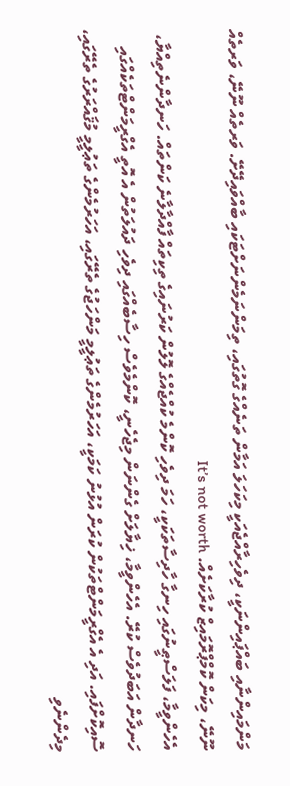މަންމައިންނާއި ބައްޕައިންނަކީ، ދިވެހިރާއްޖެއަކީ މިކަހަލަ އަމާން ތަނެއްގެ ގޮތުގައި، ތިމަންނަމެންނަށްޓަކައި ބާއްވައިދޭށޭ. ވަރތެއް ނޫނޭ، ވަރތެއް ނޫނޭ، މިކަން ކޮމްޕްރޮމައިޒް ކުރާކަށެއް. It’s not worth
އެހެންވީމާ، ފަލަސްޠީނުގައި ހިނގާ ހާދިސާތަކަކީ، ހަމަ ދިވެހި ކޮންމެ ކުއްޖެއްގެ ލޮލުން ކަރުނައިގެ ތިކިތައް ފާއްދާލާނެ ކަންތައް. ހަނދާންނެތިއްޔާ، ހަނދާން އަބަދުވެސް ކުރޭ. އެހެންވީމާ، ޚިޔާލަށް ގެންނަން މިޖެހެނީ، ކޮންމެވެސް ހިސާބެއްގައި ދިވެހި ދައުލަތުން އެ އޮތީ އެގްރީމަންޓްތަކެއްގައި ސޮއިކޮށްފައި. އަދި އެ އެގްރީމަންޓްތަކުން ކުރަން އުޅުނު ކަމަކީ، އަހަރުމެންގެ ތަޢުލީމީ މަންހަޖުގެ ތެރޭގައި، އަހަރުމެންގެ ތަޢުލީމީ މުޤައްރަރުގެ ތެރޭގައި، މިދެންނެވި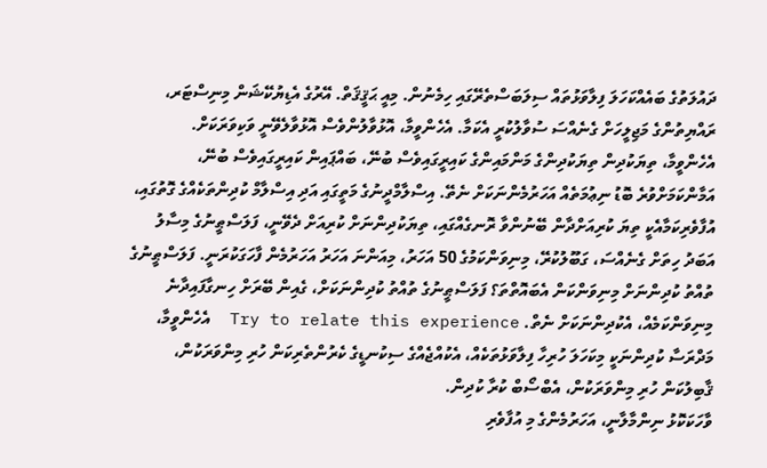ދައުލަތުގެ ބައެއްކަހަލަ ފިލާވަޅުތައް ސިލަބަސްތެރޭގައި ހިމެނުން. މިއީ ޙަޤީޤަތް. އޭރުގެ އެޑިޔުކޭޝަން މިނިސްޓަރ، ރައްޔިތުންގެ މަޖިލީހަށް ގެނެއްސަ ސުވާލުކުރީ އެކަމާ. އެހެންވީމާ، އޮޅުވާލުންވެސް އޮޅުވާލެވޭނީ ވަކިވަރަކަށް.
އެހެންވީމާ، ތިޔަކުދިން ތިޔަކުދިންގެ މަންމައިންގެ ކައިރީގައިވެސް ބުނޭ، ބައްޕައިން ކައިރީގައިވެސް ބުނޭ، އަމާންކަމަށްވުރެ ބޮޑު ނިޢުމަތެއް އަހަރުމެންނަކަށް ނެތޭ. އިސްލާމްދީނުގެ މަތީގައި އަދި އިސްލާމް ކުދިންތަކެއްގެ ގޮތުގައި، އުފާވެރިކަމާއެކީ ތިޔަ ކުރިއަށްދާން ބޭނުންވާ ރޮނގެއްގައި، ތިޔަކުދިންނަށް ކުރިއަށް ދެވޭނީ، ފަލަސްޠީނުގެ މިސާލު އަބަދު ހިތަށް ގެނެއްސަ، ގަބޫލުކުރޭ، މިނިވަންކަމުގެ 50 އަހަރު، މިއަންނަ އަހަރު އަހަރުމެން ފާހަގަކުރަނީ. ފަލަސްޠީނުގެ ތުއްތު ކުދިންނަށް މިނިވަންކަން އެބައޮތްތަ؟ ފަލަސްޠީނުގެ ތުއްތު ކުދިންނަކަށް، ގެއިން ބޭރަށް ހިނގާފައިދާނެ މިނިވަންކަމެއް، އެކުދިންނަކަށް ނެތް. Try to relate this experience  އެހެންވީމާ، މަދްރަސާ ކުދިންނަކީ މިކަހަލަ ހުރިހާ ފިލާވަޅުތަކެއް، އެކުއްޖެއްގެ ސިކުނޑީގެ ކެރުންތެރިކަން ހުރި މިންވަރަކުން، ޤާބިލުކަން ހުރި މިންވަރަކުން، އެބްސޯބް ކުރާ ކުދިން.
ވާހަކަކޮޅު ނިންމާލާނީ، އަހަރުމެންގެ މި އުފާވެރި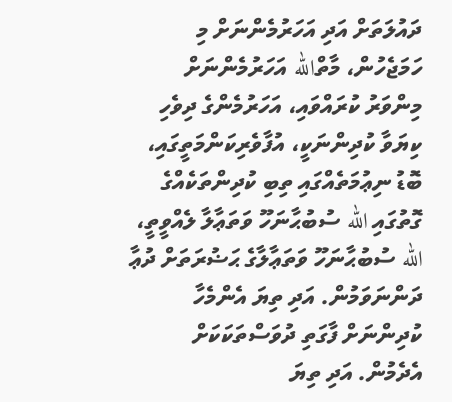ދައުލަތަށް އަދި އަހަރުމެންނަށް މި ހަމަޖެހުން، މާތްالله އަހަރުމެންނަށް މިންވަރު ކުރައްވައި، އަހަރުމެންގެ ދިވެހި ކިޔަވާ ކުދިންނަކީ، އުފާވެރިކަންމަތީގައި، ބޮޑު ނިޢުމަތެއްގައި ތިބި ކުދިންތަކެއްގެ ގޮތުގައި الله ސުބުޙާނަހޫ ވަތަޢާލާ ލެއްވީތީ، الله ސުބުޙާނަހޫ ވަތަޢާލާގެ ޙަޟުރަތަށް ދުޢާ ދަންނަވަމުން. އަދި ތިޔަ އެންމެހާ ކުދިންނަށް ފާގަތި ދުވަސްތަކަކަށް އެދެމުން. އަދި ތިޔަ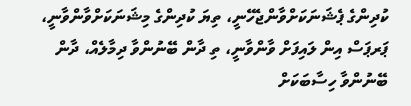ކުދިންގެ ޕެޝަނަކަށްވާންޖެހޭނީ، ތިޔަ ކުދިންގެ މިޝަނަކަށްވާންވާނީ، ޕަރޕަސް އިން ލައިފަށް ވާންވާނީ، ތި ދާން ބޭނުންވާ ދިމާލެއް، ދާން ބޭނުންވާ ހިސާބަކަށް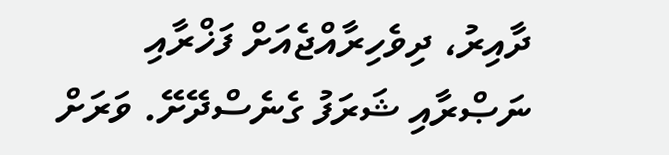ދާއިރު، ދިވެހިރާއްޖެއަށް ފަޚްރާއި ނަޞްރާއި ޝަރަފު ގެނެސްދޭށޭ. ވަރަށް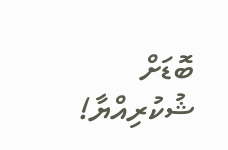ބޮޑަށް ޝުކުރިއްޔާ!